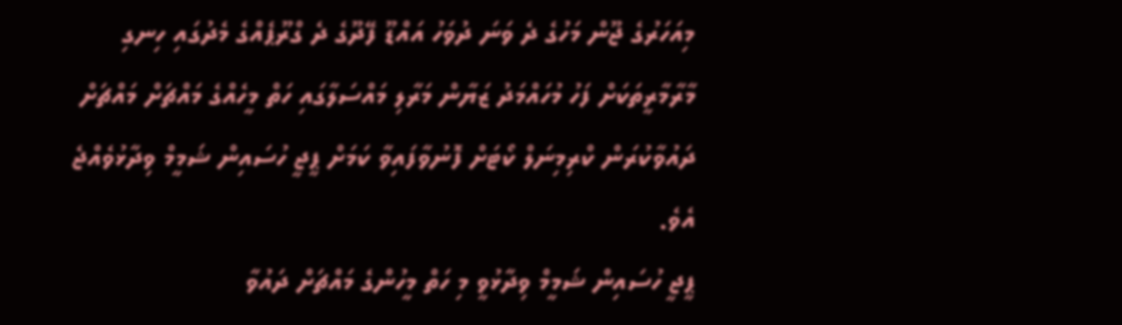މިއަހަރުގެ ޖޫން މަހުގެ ދެ ވަނަ ދުވަހު އައްޑޫ ފޭދޫގެ ދެ ގްރޫޕެއްގެ މެދުގައި ހިނގި މާރާމާރީތަކަށް ފަހު މުހައްމަދު ޒަޔާން މަރާލި މައްސަލާގައި ހަތް މީހެއްގެ މައްޗަށް މައްޗަށް ދައުވާކުރަން ކްރިމިނަލް ކޯޓަށް ފޮނުވާފައިވާ ކަމަށް ޕީޖީ ހުސައިން ޝަމީމް ވިދާޅުވެއްޖެ އެވެ.
ޕީޖީ ހުސައިން ޝަމީމް ވިދާޅުވީ މި ހަތް މީހުންގެ މައްޗަށް ދައުވާ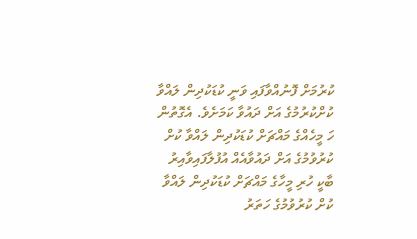ކުރުމަށް ފޮނުއްވާފައި ވަނީ ކުޑަކުދިން ލައްވާ ކުށްކުރުމުގެ އަށް ދައުވާ ކަމަށެވެ. އެގޮތުން ހަ މީހެއްގެ މައްޗަށް ކުޑަކުދިން ލައްވާ ކުށް ކުރުވުމުގެ އަށް ދައުވާއެއް އުފުލާފައިވާއިރު ބާކީ ހުރި މީހާގެ މައްޗަށް ކުޑަކުދިން ލައްވާ ކުށް ކުރުވުމުގެ ހަތަރު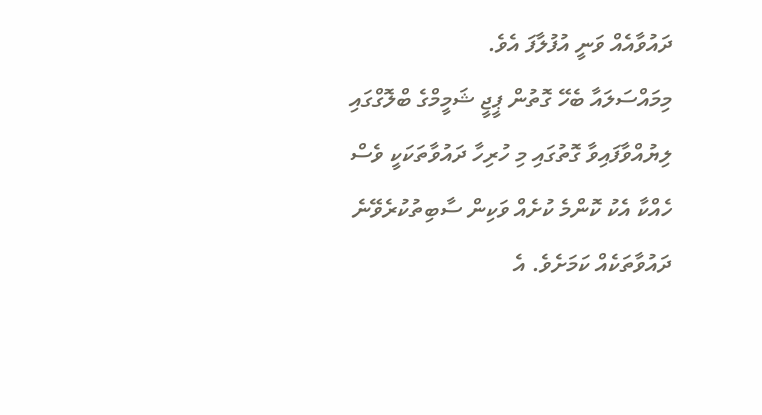ދައުވާއެއް ވަނީ އުފުލާފަ އެވެ.
މިމައްސަލައާ ބެހޭ ގޮތުން ޕީޖީ ޝަމީމްގެ ބްލޮގްގައި ލިޔުއްވާފައިވާ ގޮތުގައި މި ހުރިހާ ދައުވާތަކަކީ ވެސް ހެއްކާ އެކު ކޮންމެ ކުށެއް ވަކިން ސާބިތުކުރެވޭނެ ދައުވާތަކެއް ކަމަށެވެ. އެ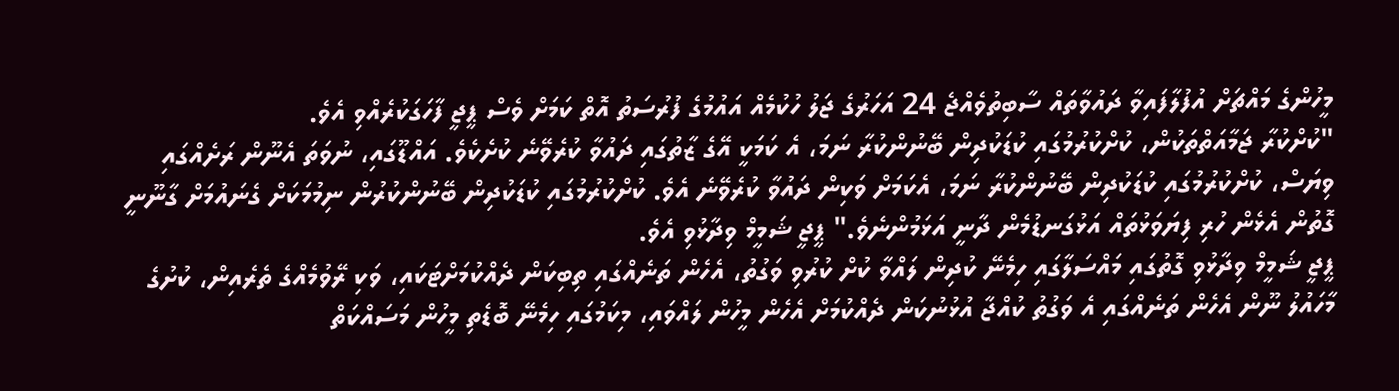މީހުންގެ މައްޗަށް އުފުލާފައިވާ ދައުވާތައް ސާބިތުވެއްޖެ 24 އަހަރުގެ ޖަލު ހުކުމެއް އައުމުގެ ފުރުސަތު އޮތް ކަމަށް ވެސް ޕީޖީ ފާހަގަކުރެއްވި އެވެ.
"ކުށްކުރާ ޖަމާއަތްތަކުން، ކުށްކުރުމުގައި ކުޑަކުދިން ބޭނުންކުރާ ނަމަ، އެ ކަމަކީ އޭގެ ޒާތުގައި ދައުވާ ކުރެވޭނެ ކުށެކެވެ. އައްޑޫގައި، ނުވަތަ އެނޫން ރަށެއްގައި ވިޔަސް، ކުށްކުރުމުގައި ކުޑަކުދިން ބޭނުންކުރާ ނަމަ، އެކަމަށް ވަކިން ދައުވާ ކުރެވޭނެ އެވެ. ކުށްކުރުމުގައި ކުޑަކުދިން ބޭނުންކުރުން ނިމުމަކަށް ގެނައުމަށް ގާނޫނީ ގޮތުން އެޅެން ހުރި ފިޔަވަޅުތައް އަޅުގަނޑުމެން ދާނީ އަޅަމުންނެވެ." ޕީޖީ ޝަމީމް ވިދާޅުވި އެވެ.
ޕީޖީ ޝަމީމް ވިދާޅުވި ގޮތުގައި މައްސަލާގައި ހިމެނޭ ކުދިން ލައްވާ ކުށް ކުރުވި ވަގުތު، އެހެން ތަނެއްގައި ތިބިކަން ދެއްކުމަށްޓަކައި، ވަކި ރޭވުމެއްގެ ތެރެއިން، ކުށުގެ މާހައުލު ނޫން އެހެން ތަނެއްގައި އެ ވަގުތު ކުއްޖާ އުޅުނުކަން ދެއްކުމަށް އެހެން މީހުން ލައްވައި، މިކަމުގައި ހިމެނޭ ބޮޑެތި މީހުން މަސައްކަތް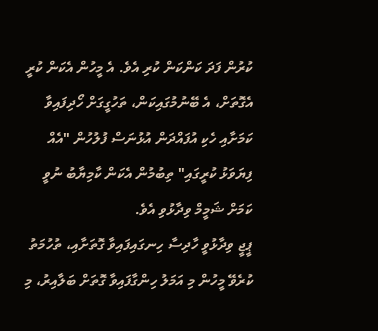ކުރުން ފަދަ ކަންކަން ކުރި އެވެ. އެ މީހުން އެކަން ކުރީ އެގޮތަށް، އެ ބޭނުމުގައިކަން، ތަހުގީގަށް ހޯދިފައިވާ ކަމަށާއި ހެކި އުފައްދަން އުޅުނަސް ފުލުހުން "އެއް ފިޔަވަޅު ކުރީގައި" ތިބުމުން އެކަން ކާމިޔާބު ނުވީ ކަމަށް ޝަމީމް ވިދާޅުވި އެވެ.
ޕީޖީ ވިދާޅުވީ ހާދިސާ ހިނގައިފައިވާ ގޮތަށާއި، ތުހުމަތު ކުރެވޭ މީހުން މި އަމަލު ހިންގާފައިވާ ގޮތަށް ބަލާއިރު، މި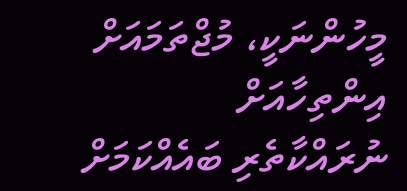މީހުންނަކީ، މުޖްތަމައަށް އިންތިހާއަށް ނުރައްކާތެރި ބައެއްކަމަށް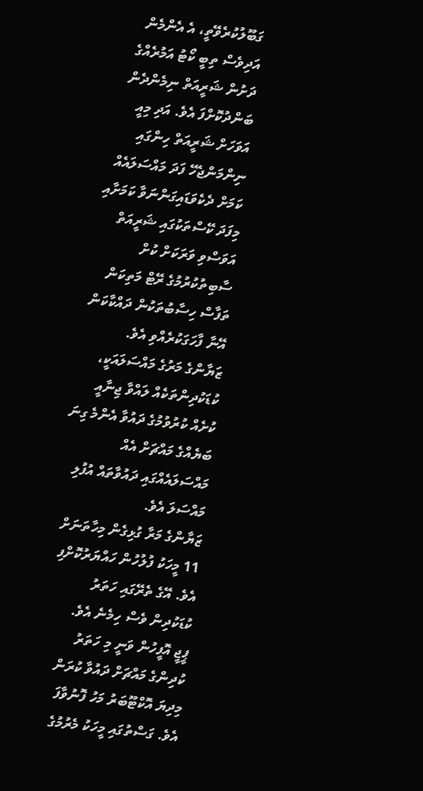ގަބޫލުކުރެވޭތީ، އެ އެންމެން އަދިވެސް ތިބީ ކޯޓު އަމުރެއްގެ ދަށުން ޝަރީއަތް ނިމެންދެން ބަންދުކޮށްފަ އެވެ. އަދި މިއީ އަވަހަށް ޝަރީއަތް ހިންގައި ނިންމަންޖެހޭ ފަދަ މައްސަލައެއް ކަމަށް ދެކެވަޑައިގަންނަވާ ކަމަށާއި މިފަދަ ކޭސްތަކުގައި ޝަރީއަތް އަވަސްވި ވަރަކަށް ކުށް ސާބިތުކުރުމުގެ ރޭޓް މަތިކަން ތަފާސް ހިސާބުތަކުން ދައްކާކަން އޭނާ ފާހަގަކުރެއްވި އެވެ.
ޒަޔާންގެ މަރުގެ މައްސަލައަކީ، ކުޑަކުދިންތަކެއް ލައްވާ ޖިނާއީ ކުށެއް ކުރުވުމުގެ ދައުވާ އެންމެ ގިނަ ބަޔެއްގެ މައްޗަށް އެއް މައްސަލައެއްގައި ދައުވާތައް އުފުލި މައްސަލަ އެވެ.
ޒަޔާންގެ މަރާ ގުޅިގެން މިހާތަނަށް 11 މީހަކު ފުލުހުން ހައްޔަރުކޮށްފި އެވެ. އޭގެ ތެރޭގައި ހަތަރު ކުޑަކުދިން ވެސް ހިމެނެ އެވެ.
ޕީޖީ އޮފީހުން ވަނީ މި ހަތަރު ކުދިންގެ މައްޗަށް ދައުވާ ކުރަން މިދިޔަ އޮކްޓޫބަރު މަހު ފޮނުވާފަ އެވެ. ގަސްތުގައި މީހަކު މެރުމުގެ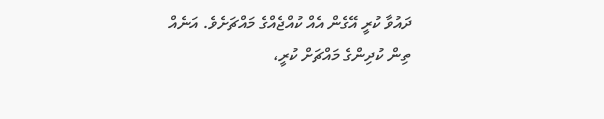ދައުވާ ކުރީ އޭގެން އެއް ކުއްޖެއްގެ މައްޗަށެވެ. އަނެއް ތިން ކުދިންގެ މައްޗަށް ކުރީ،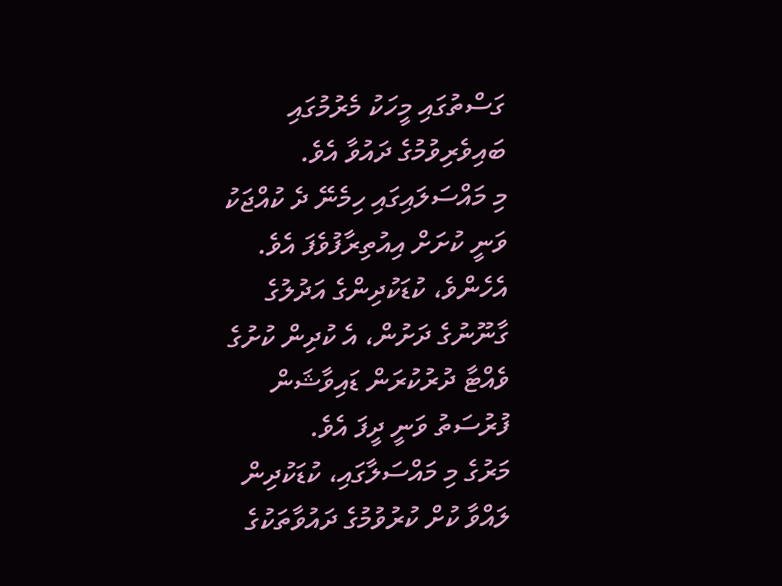ގަސްތުގައި މީހަކު މެރުމުގައި ބައިވެރިވުމުގެ ދައުވާ އެވެ.
މި މައްސަލައިގައި ހިމެނޭ ދެ ކުއްޖަކު ވަނީ ކުށަށް އިއުތިރާފުވެފަ އެވެ. އެހެންވެ، ކުޑަކުދިންގެ އަދުލުގެ ގާނޫނުގެ ދަށުން، އެ ކުދިން ކުށުގެ ވެއްޓާ ދުރުކުރަން ޑައިވާޝަން ފުރުސަތު ވަނީ ދީފަ އެވެ.
މަރުގެ މި މައްސަލާގައި، ކުޑަކުދިން ލައްވާ ކުށް ކުރުވުމުގެ ދައުވާތަކުގެ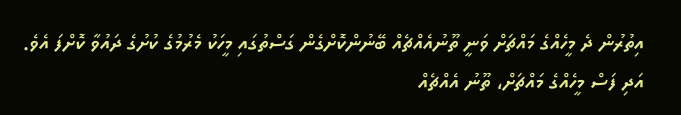އިތުރުން ދެ މީހެއްގެ މައްޗަށް ވަނީ ތޫނުއެއްޗެއް ބޭނުންކޮށްގެން ގަސްތުގައި މީހަކު މެރުމުގެ ކުށުގެ ދައުވާ ކޮށްފަ އެވެ. އަދި ފަސް މީހެއްގެ މައްޗަށް، ތޫނު އެއްޗެއް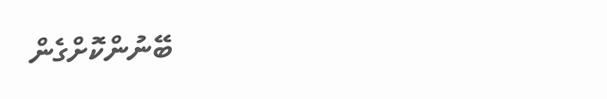ބޭނުންކޮށްގެން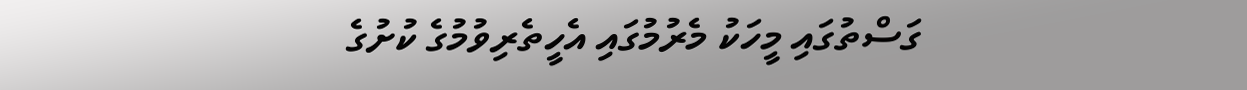ގަސްތުގައި މީހަކު މެރުމުގައި އެހީތެރިވުމުގެ ކުށުގެ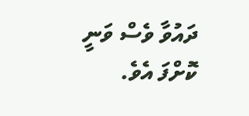ދައުވާ ވެސް ވަނީ ކޮށްފަ އެވެ.